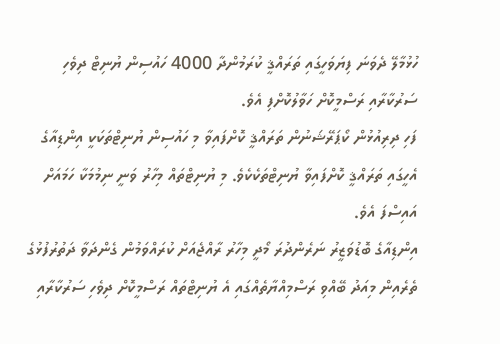ހުޅުމާލޭ ދެވަނަ ފިޔަވަހީގައި ތަރައްޤީ ކުރަމުންދާ 4000 ހައުސިން ޔުނިޓް ދިވެހި ސަރުކާރާއި ރަސްމީކޮށް ހަވާލުކޮށްފި އެވެ.
ފަހި ދިރިއުޅުން ކޯޕަރޭޝަނުން ތަރައްޤީ ކޮށްފައިވާ މި ހައުސިން ޔުނިޓްތަކަކީ އިންޑިއާގެ އެހީގައި ތަރައްޤީ ކޮށްފައިވާ ޔުނިޓްތަކެކެވެ. މި ޔުނިޓްތައް މިހާރު ވަނީ ނިމުމަކާ ހަމައަށް އައިސްފަ އެވެ.
އިންޑިއާގެ ބޮޑުވަޒީރު ނަރެންދުރަ މޯދީ މިހާރު ރާއްޖެއަށް ކުރައްވަމުން ގެންދަވާ ދަތުރުފުޅުގެ ތެރެއިން މިއަދު ބޭއްވި ރަސްމިއްޔާތެއްގައި އެ ޔުނިޓްތައް ރަސްމީކޮށް ދިވެހި ސަރުކާރާއި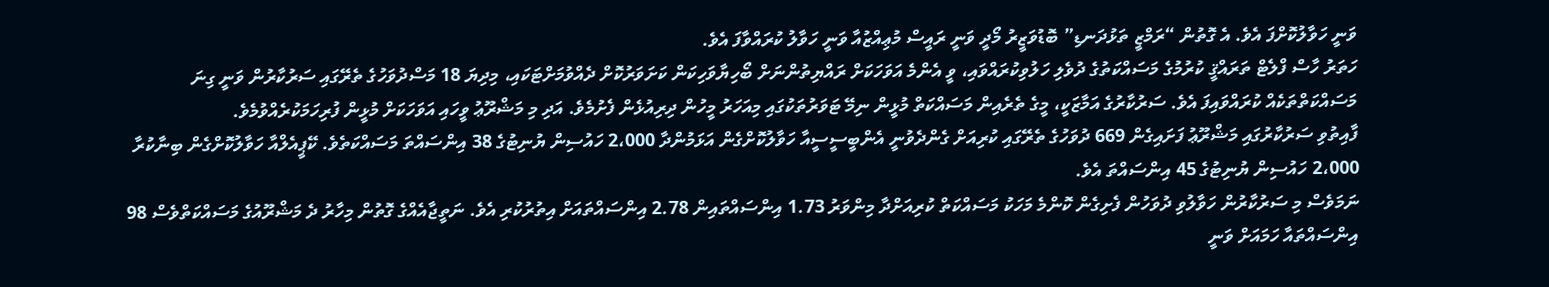ވަނީ ހަވާލުކޮށްފަ އެވެ. އެ ގޮތުން “ރަމްޒީ ތަޅުދަނޑި” ބޮޑުވަޒީރު މޯދީ ވަނީ ރައީސް މުޢިއްޒުއާ ވަނީ ހަވާލު ކުރައްވާފަ އެވެ.
ހަތަރު ހާސް ފްލެޓް ތަރައްޤީ ކުރުމުގެ މަސައްކަތުގެ ދުވެލި ހަލުވިކުރައްވައި، ވީ އެންމެ އަވަހަކަށް ރައްޔިތުންނަށް ބޯހިޔާވަހިކަން ކަށަވަރުކޮށް ދެއްވުމަށްޓަކައި، މިދިޔަ 18 މަސްދުވަހުގެ ތެރޭގައި ސަރުކާރުން ވަނީ ގިނަ މަސައްކަތްތަކެއް ކުރައްވައިފަ އެވެ. ސަރުކާރުގެ އަމާޒަކީ، މީގެ ތެރެއިން މަސައްކަތް މުޅީން ނިމޭ ޓަވަރުތަކުގައި މިއަހަރު މީހުން ދިރިއުޅެން ފެށުމެވެ. އަދި މި މަޝްރޫޢު ވީހައި އަވަހަކަށް މުޅީން ފުރިހަމަކުރެއްވުމެވެ.
ފާއިތުވި ސަރުކާރުގައި މަޝްރޫޢު ފަށައިގެން 669 ދުވަހުގެ ތެރޭގައި ކުރިއަށް ގެންދެވުނީ އެންބީސީސީއާ ހަވާލުކޮށްގެން އަޅަމުންދާ 2،000 ހައުސިން ޔުނިޓުގެ 38 އިންސައްތަ މަސައްކަތެވެ. ކޭޕީއެލްއާ ހަވާލުކޮށްގެން ބިނާކުރާ 2،000 ހައުސިން ޔުނިޓުގެ 45 އިންސައްތަ އެވެ.
ނަމަވެސް މި ސަރުކާރުން ހަވާލުވި ދުވަހުން ފެށިގެން ކޮންމެ މަހަކު މަސައްކަތް ކުރިއަށްދާ މިންވަރު 1.73 އިންސައްތައިން 2.78 އިންސައްތައަށް އިތުރުކުރި އެވެ. ނަތީޖާއެއްގެ ގޮތުން މިހާރު ދެ މަޝްރޫއުގެ މަސައްކަތްވެސް 98 އިންސައްތައާ ހަމައަށް ވަނީ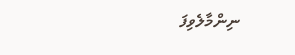ނިންމާލެވިފަ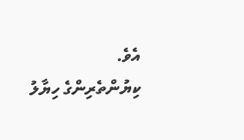އެވެ.
ކިޔުންތެރިންގެ ހިޔާލު